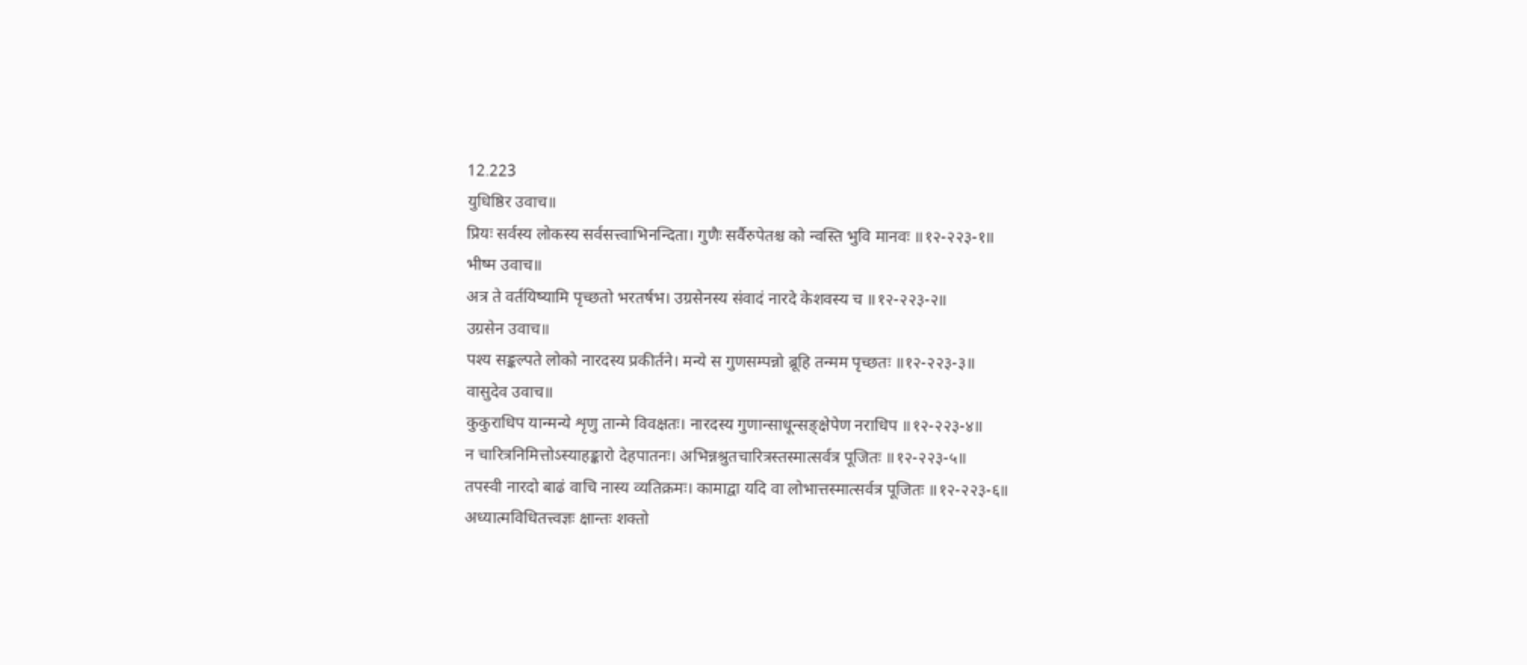12.223
युधिष्ठिर उवाच॥
प्रियः सर्वस्य लोकस्य सर्वसत्त्वाभिनन्दिता। गुणैः सर्वैरुपेतश्च को न्वस्ति भुवि मानवः ॥१२-२२३-१॥
भीष्म उवाच॥
अत्र ते वर्तयिष्यामि पृच्छतो भरतर्षभ। उग्रसेनस्य संवादं नारदे केशवस्य च ॥१२-२२३-२॥
उग्रसेन उवाच॥
पश्य सङ्कल्पते लोको नारदस्य प्रकीर्तने। मन्ये स गुणसम्पन्नो ब्रूहि तन्मम पृच्छतः ॥१२-२२३-३॥
वासुदेव उवाच॥
कुकुराधिप यान्मन्ये शृणु तान्मे विवक्षतः। नारदस्य गुणान्साधून्सङ्क्षेपेण नराधिप ॥१२-२२३-४॥
न चारित्रनिमित्तोऽस्याहङ्कारो देहपातनः। अभिन्नश्रुतचारित्रस्तस्मात्सर्वत्र पूजितः ॥१२-२२३-५॥
तपस्वी नारदो बाढं वाचि नास्य व्यतिक्रमः। कामाद्वा यदि वा लोभात्तस्मात्सर्वत्र पूजितः ॥१२-२२३-६॥
अध्यात्मविधितत्त्वज्ञः क्षान्तः शक्तो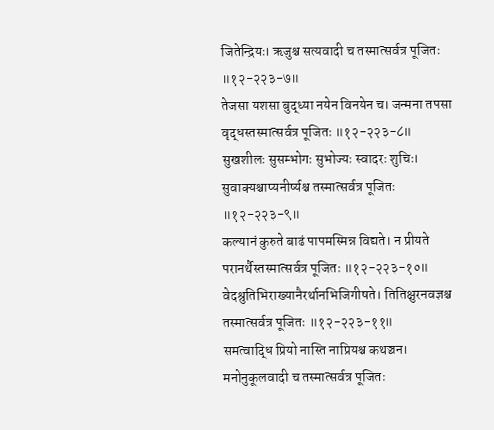जितेन्द्रियः। ऋजुश्च सत्यवादी च तस्मात्सर्वत्र पूजितः ॥१२-२२३-७॥
तेजसा यशसा बुद्ध्या नयेन विनयेन च। जन्मना तपसा वृद्धस्तस्मात्सर्वत्र पूजितः ॥१२-२२३-८॥
सुखशीलः सुसम्भोगः सुभोज्यः स्वादरः शुचिः। सुवाक्यश्चाप्यनीर्ष्यश्च तस्मात्सर्वत्र पूजितः ॥१२-२२३-९॥
कल्यानं कुरुते बाढं पापमस्मिन्न विद्यते। न प्रीयते परानर्थैस्तस्मात्सर्वत्र पूजितः ॥१२-२२३-१०॥
वेदश्रुतिभिराख्यानैरर्थानभिजिगीषते। तितिक्षुरनवज्ञश्च तस्मात्सर्वत्र पूजितः ॥१२-२२३-११॥
समत्वाद्धि प्रियो नास्ति नाप्रियश्च कथञ्चन। मनोनुकूलवादी च तस्मात्सर्वत्र पूजितः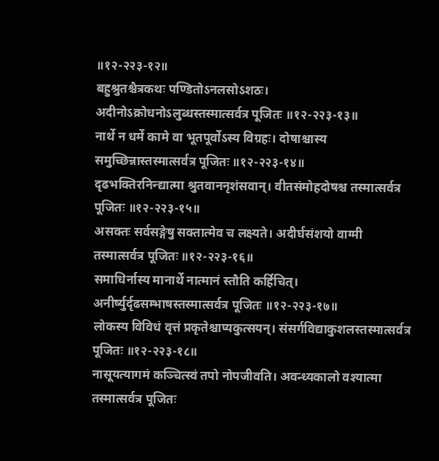॥१२-२२३-१२॥
बहुश्रुतश्चैत्रकथः पण्डितोऽनलसोऽशठः। अदीनोऽक्रोधनोऽलुब्धस्तस्मात्सर्वत्र पूजितः ॥१२-२२३-१३॥
नार्थे न धर्मे कामे वा भूतपूर्वोऽस्य विग्रहः। दोषाश्चास्य समुच्छिन्नास्तस्मात्सर्वत्र पूजितः ॥१२-२२३-१४॥
दृढभक्तिरनिन्द्यात्मा श्रुतवाननृशंसवान्। वीतसंमोहदोषश्च तस्मात्सर्वत्र पूजितः ॥१२-२२३-१५॥
असक्तः सर्वसङ्गेषु सक्तात्मेव च लक्ष्यते। अदीर्घसंशयो वाग्मी तस्मात्सर्वत्र पूजितः ॥१२-२२३-१६॥
समाधिर्नास्य मानार्थे नात्मानं स्तौति कर्हिचित्। अनीर्ष्युर्दृढसम्भाषस्तस्मात्सर्वत्र पूजितः ॥१२-२२३-१७॥
लोकस्य विविधं वृत्तं प्रकृतेश्चाप्यकुत्सयन्। संसर्गविद्याकुशलस्तस्मात्सर्वत्र पूजितः ॥१२-२२३-१८॥
नासूयत्यागमं कञ्चित्स्वं तपो नोपजीवति। अवन्ध्यकालो वश्यात्मा तस्मात्सर्वत्र पूजितः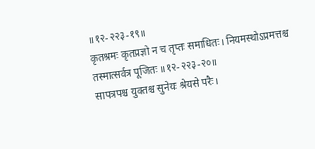॥१२-२२३-१९॥
कृतश्रमः कृतप्रज्ञो न च तृप्तः समाधितः। नियमस्थोऽप्रमत्तश्च तस्मात्सर्वत्र पूजितः ॥१२-२२३-२०॥
सापत्रपश्च युक्तश्च सुनेयः श्रेयसे परैः।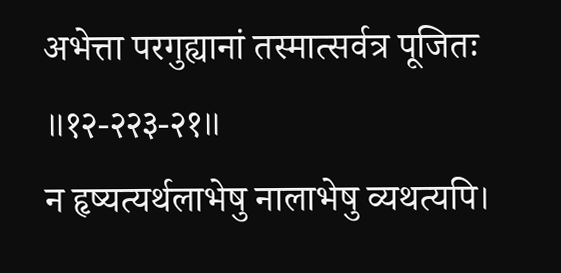अभेत्ता परगुह्यानां तस्मात्सर्वत्र पूजितः ॥१२-२२३-२१॥
न हृष्यत्यर्थलाभेषु नालाभेषु व्यथत्यपि।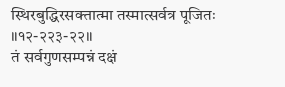स्थिरबुद्धिरसक्तात्मा तस्मात्सर्वत्र पूजितः ॥१२-२२३-२२॥
तं सर्वगुणसम्पन्नं दक्षं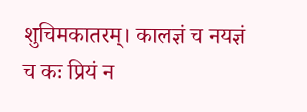शुचिमकातरम्। कालज्ञं च नयज्ञं च कः प्रियं न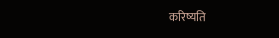करिष्यति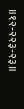॥१२-२२३-२३॥